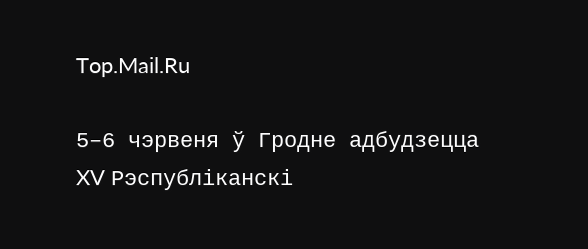Top.Mail.Ru

5–6 чэрвеня ў Гродне адбудзецца XV Рэспубліканскі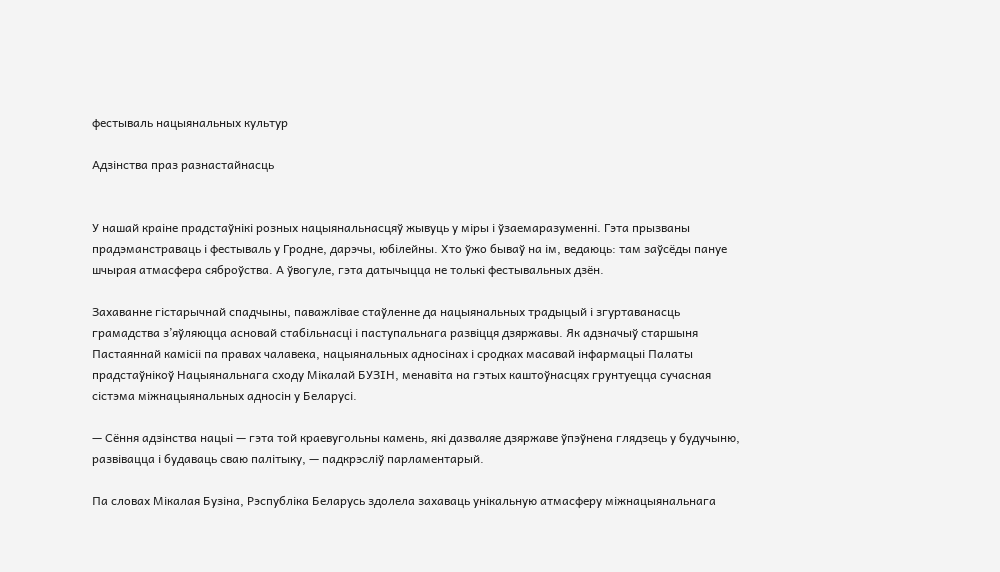фестываль нацыянальных культур

Адзінства праз разнастайнасць


У нашай краіне прадстаўнікі розных нацыянальнасцяў жывуць у міры і ўзаемаразуменні. Гэта прызваны прадэманстраваць і фестываль у Гродне, дарэчы, юбілейны. Хто ўжо бываў на ім, ведаюць: там заўсёды пануе шчырая атмасфера сяброўства. А ўвогуле, гэта датычыцца не толькі фестывальных дзён.

Захаванне гістарычнай спадчыны, паважлівае стаўленне да нацыянальных традыцый і згуртаванасць грамадства з’яўляюцца асновай стабільнасці і паступальнага развіцця дзяржавы. Як адзначыў старшыня Пастаяннай камісіі па правах чалавека, нацыянальных адносінах і сродках масавай інфармацыі Палаты прадстаўнікоў Нацыянальнага сходу Мікалай БУЗІН, менавіта на гэтых каштоўнасцях грунтуецца сучасная сістэма міжнацыянальных адносін у Беларусі.

— Сёння адзінства нацыі — гэта той краевугольны камень, які дазваляе дзяржаве ўпэўнена глядзець у будучыню, развівацца і будаваць сваю палітыку, — падкрэсліў парламентарый.

Па словах Мікалая Бузіна, Рэспубліка Беларусь здолела захаваць унікальную атмасферу міжнацыянальнага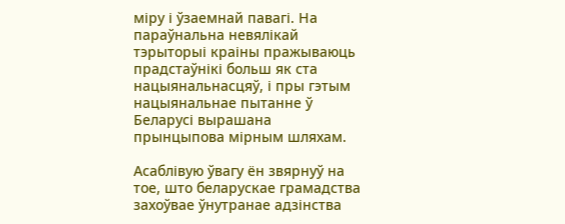міру і ўзаемнай павагі. На параўнальна невялікай тэрыторыі краіны пражываюць прадстаўнікі больш як ста нацыянальнасцяў, і пры гэтым нацыянальнае пытанне ў Беларусі вырашана прынцыпова мірным шляхам.

Асаблівую ўвагу ён звярнуў на тое, што беларускае грамадства захоўвае ўнутранае адзінства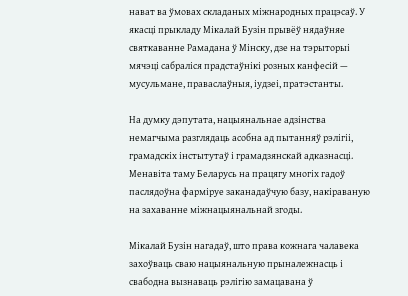нават ва ўмовах складаных міжнародных працэсаў. У якасці прыкладу Мікалай Бузін прывёў нядаўняе святкаванне Рамадана ў Мінску, дзе на тэрыторыі мячэці сабраліся прадстаўнікі розных канфесій — мусульмане, праваслаўныя, іудзеі, пратэстанты.

На думку дэпутата, нацыянальнае адзінства немагчыма разглядаць асобна ад пытанняў рэлігіі, грамадскіх інстытутаў і грамадзянскай адказнасці. Менавіта таму Беларусь на працягу многіх гадоў паслядоўна фарміруе заканадаўчую базу, накіраваную на захаванне міжнацыянальнай згоды.

Мікалай Бузін нагадаў, што права кожнага чалавека захоўваць сваю нацыянальную прыналежнасць і свабодна вызнаваць рэлігію замацавана ў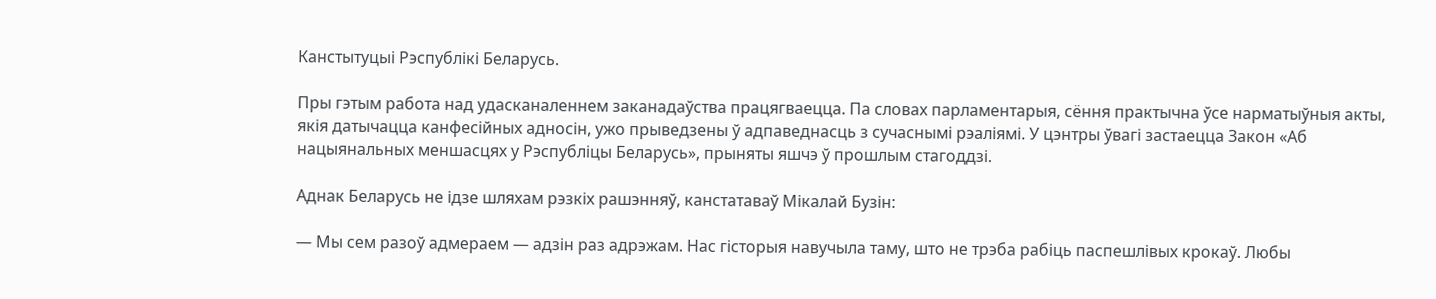Канстытуцыі Рэспублікі Беларусь.

Пры гэтым работа над удасканаленнем заканадаўства працягваецца. Па словах парламентарыя, сёння практычна ўсе нарматыўныя акты, якія датычацца канфесійных адносін, ужо прыведзены ў адпаведнасць з сучаснымі рэаліямі. У цэнтры ўвагі застаецца Закон «Аб нацыянальных меншасцях у Рэспубліцы Беларусь», прыняты яшчэ ў прошлым стагоддзі.

Аднак Беларусь не ідзе шляхам рэзкіх рашэнняў, канстатаваў Мікалай Бузін:

— Мы сем разоў адмераем — адзін раз адрэжам. Нас гісторыя навучыла таму, што не трэба рабіць паспешлівых крокаў. Любы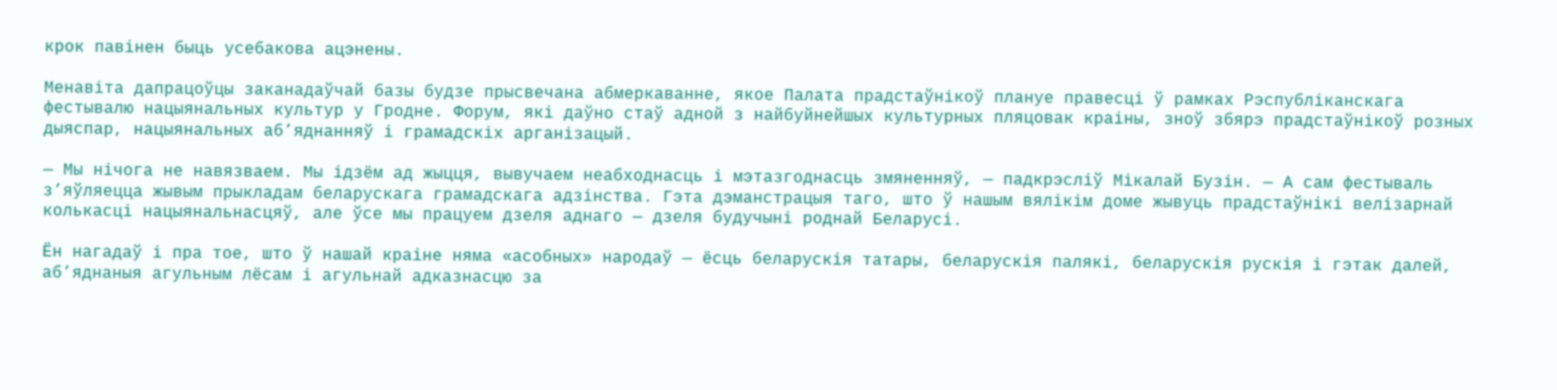крок павінен быць усебакова ацэнены.

Менавіта дапрацоўцы заканадаўчай базы будзе прысвечана абмеркаванне, якое Палата прадстаўнікоў плануе правесці ў рамках Рэспубліканскага фестывалю нацыянальных культур у Гродне. Форум, які даўно стаў адной з найбуйнейшых культурных пляцовак краіны, зноў збярэ прадстаўнікоў розных дыяспар, нацыянальных аб’яднанняў і грамадскіх арганізацый.

— Мы нічога не навязваем. Мы ідзём ад жыцця, вывучаем неабходнасць і мэтазгоднасць змяненняў, — падкрэсліў Мікалай Бузін. — А сам фестываль з’яўляецца жывым прыкладам беларускага грамадскага адзінства. Гэта дэманстрацыя таго, што ў нашым вялікім доме жывуць прадстаўнікі велізарнай колькасці нацыянальнасцяў, але ўсе мы працуем дзеля аднаго — дзеля будучыні роднай Беларусі.

Ён нагадаў і пра тое, што ў нашай краіне няма «асобных» народаў — ёсць беларускія татары, беларускія палякі, беларускія рускія і гэтак далей, аб’яднаныя агульным лёсам і агульнай адказнасцю за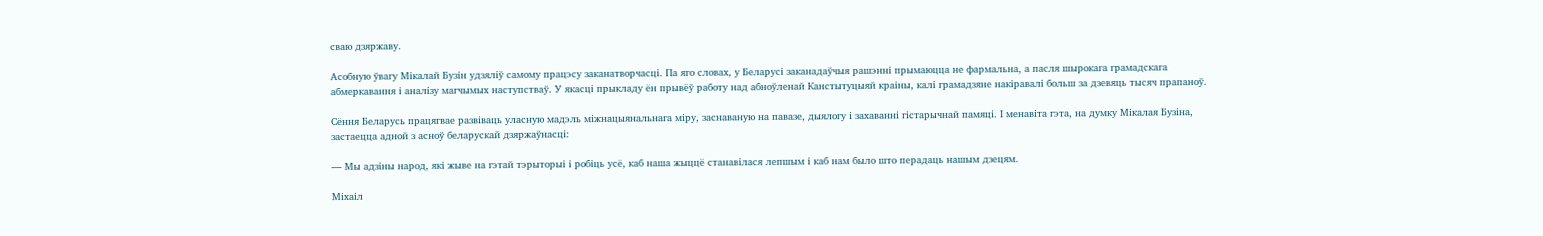сваю дзяржаву.

Асобную ўвагу Мікалай Бузін удзяліў самому працэсу заканатворчасці. Па яго словах, у Беларусі заканадаўчыя рашэнні прымаюцца не фармальна, а пасля шырокага грамадскага абмеркавання і аналізу магчымых наступстваў. У якасці прыкладу ён прывёў работу над абноўленай Канстытуцыяй краіны, калі грамадзяне накіравалі больш за дзевяць тысяч прапаноў.

Сёння Беларусь працягвае развіваць уласную мадэль міжнацыянальнага міру, заснаваную на павазе, дыялогу і захаванні гістарычнай памяці. І менавіта гэта, на думку Мікалая Бузіна, застаецца адной з асноў беларускай дзяржаўнасці:

— Мы адзіны народ, які жыве на гэтай тэрыторыі і робіць усё, каб наша жыццё станавілася лепшым і каб нам было што перадаць нашым дзецям.

Міхаіл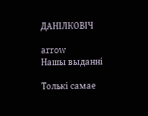ДАНІЛКОВІЧ

arrow
Нашы выданні

Толькі самае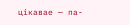цікавае — па-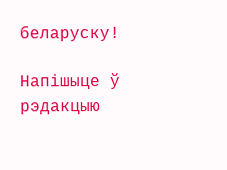беларуску!

Напішыце ў рэдакцыю